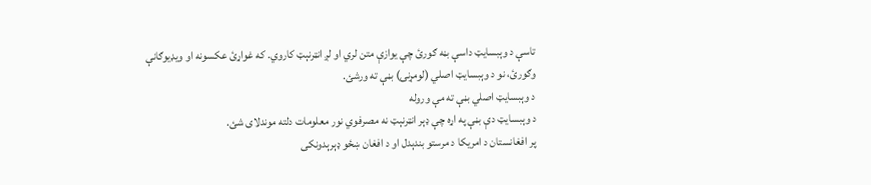تاسې د وېبسایټ داسې بڼه ګورئ چې یوازې متن لري او لږ انټرنېټ کاروي. که غواړئ عکسونه او ویډیوګانې وګورئ، نو د وېبسایټ اصلي (لومړنۍ) بڼې ته ورشئ.
د وېبسایټ اصلي بڼې ته مې وروله
د وېبسایټ دې بڼې په اړه چې ډېر انټرنېټ نه مصرفوي نور معلومات دلته موندلای شئ.
پر افغانستان د امریکا د مرستو بندېدل او د افغان ښځو ډېرېدونکی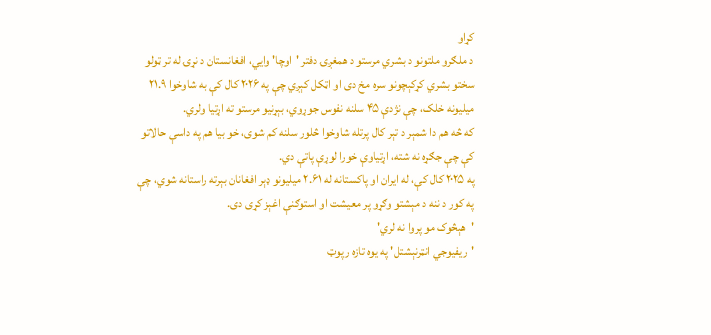کړاو
د ملګرو ملتونو د بشري مرستو د همغږۍ دفتر 'اوچا' وایي، افغانستان د نړۍ له تر ټولو سختو بشري کړکېچونو سره مخ دی او اټکل کېږي چې په ۲۰۲۶ کال کې به شاوخوا ۲۱.۹ میلیونه خلک، چې نژدې ۴۵ سلنه نفوس جوړوي، بېړنیو مرستو ته اړتیا ولري.
که څه هم دا شمېر د تېر کال پرتله شاوخوا څلور سلنه کم شوی، خو بیا هم په داسې حالاتو کې چې جګړه نه شته، اړتیاوې خورا لوړې پاتې دي.
په ۲۰۲۵ کال کې، له ایران او پاکستانه له ۲.۶۱ میلیونو ډېر افغانان بېرته راستانه شوي، چې په کور د ننه د مېشتو وګړو پر معیشت او استوګنې اغېز کړی دی.
'هېڅوک مو پروا نه لري'
'ریفیوجي انټرنېشتل' په یوه تازه رپوټ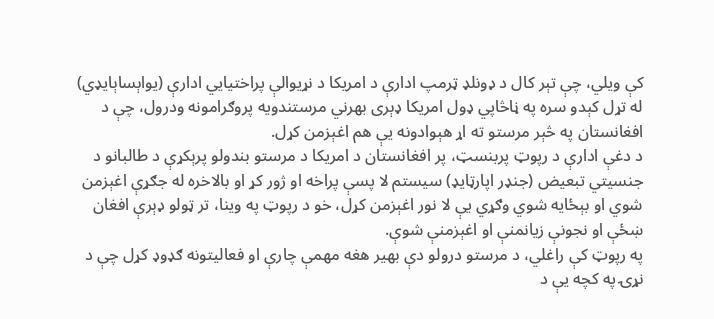کې ویلي، چې تېر کال د ډونلډ ټرمپ ادارې د امریکا د نړیوالې پراختیايي ادارې (یواېساېایډي) له تړل کېدو سره په ڼاڅاپي ډول امریکا ډېری بهرني مرستندویه پروګرامونه ودرول، چې د افغانستان په څېر مرستو ته اړ هېوادونه یې هم اغېزمن کړل.
د دغې ادارې د رپوټ پربنسټ، پر افغانستان د امریکا د مرستو بندولو پرېکړې د طالبانو د جنسیتي تبعیض (جنډر اپارټایډ) سیستم لا پسې پراخه او ژور کړ او بالاخره له جګړې اغېزمن شوي او بېځایه شوي وګړي یې لا نور اغېزمن کړل، خو د رپوټ په وینا، تر ټولو ډېرې افغان ښځې او نجونې زیانمنې او اغېزمنې شوې.
په رپوټ کې راغلي، د مرستو درولو دې بهیر هغه مهمې چارې او فعالیتونه ګډوډ کړل چې د نړۍ په کچه یې د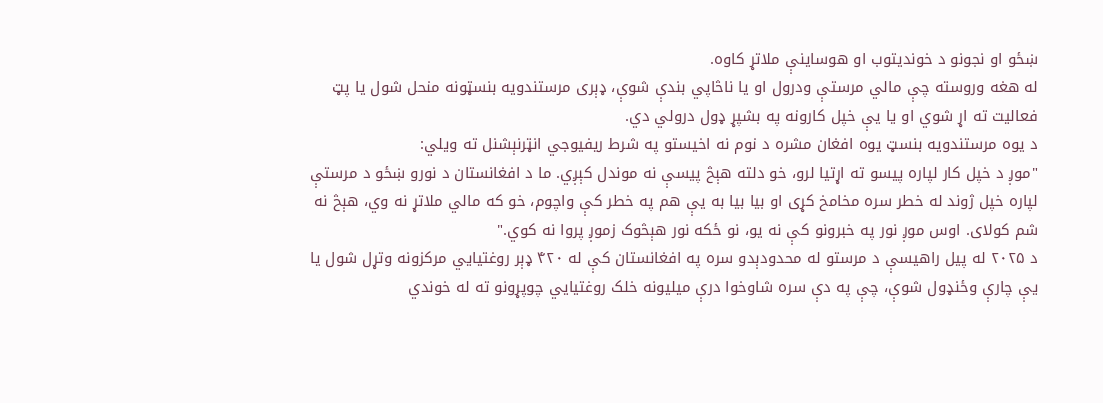ښځو او نجونو د خوندیتوب او هوساینې ملاتړ کاوه.
له هغه وروسته چې مالي مرستې ودرول او یا ناڅاپي بندې شوې، ډېری مرستندویه بنسټونه منحل شول یا پټ فعالیت ته اړ شوي او یا یې خپل کارونه په بشپړ ډول درولي دي.
د یوه مرستندویه بنسټ یوه افغان مشره د نوم نه اخیستو په شرط ریفیوجي انټرنېشنل ته ویلي:
"موږ د خپل کار لپاره پیسو ته اړتیا لرو، خو دلته هېڅ پیسې نه موندل کېږي. ما د افغانستان د نورو ښځو د مرستې لپاره خپل ژوند له خطر سره مخامخ کړی او بیا بیا به یې هم په خطر کې واچوم، خو که مالي ملاتړ نه وي، هېڅ نه شم کولای. اوس موږ نور په خبرونو کې نه یو، نو ځکه نور هېڅوک زموږ پروا نه کوي."
د ۲۰۲۵ له پیل راهیسې د مرستو له محدودېدو سره په افغانستان کې له ۴۲۰ ډېر روغتیايي مرکزونه وتړل شول یا یې چارې وځنډول شوې، چې په دې سره شاوخوا درې میلیونه خلک روغتیايي چوپړونو ته له خوندي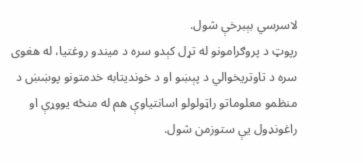لاسرسي بېبرخې شول.
رپوټ د پروګرامونو له تړل کېدو سره د میندو روغتیا، له هغوی سره د تاوتریخوالي د پېښو او د خوندیتابه خدمتونو پوښښ د منظمو معلوماتو راټولولو اسانتیاوې هم له منځه یووړې او راغونډول یې ستوزمن شول.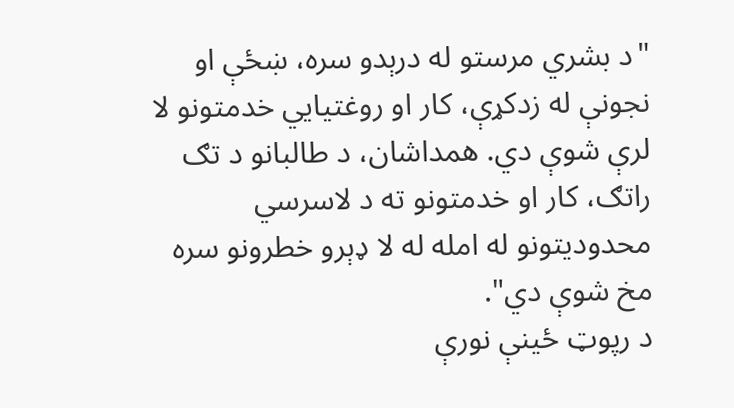"د بشري مرستو له درېدو سره، ښځې او نجونې له زدکړې، کار او روغتیايي خدمتونو لا لرې شوې دي. همداشان، د طالبانو د تګ راتګ، کار او خدمتونو ته د لاسرسي محدودیتونو له امله له لا ډېرو خطرونو سره مخ شوې دي".
د رپوټ ځینې نورې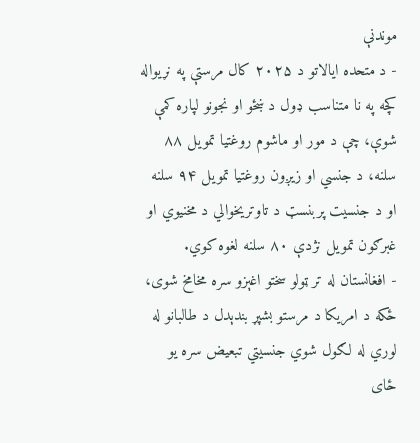موندنې
- د متحده ایالاتو د ۲۰۲۵ کال مرستې په نړیواله کچه په نا متناسب ډول د ښځو او نجونو لپاره کمې شوې، چې د مور او ماشوم روغتیا تمویل ۸۸ سلنه، د جنسي او زیږون روغتیا تمویل ۹۴ سلنه او د جنسیت پربنسټ د تاوتریخوالي د مخنیوي او غبرګون تمویل نژدې ۸۰ سلنه لغوه کوي.
- افغانستان له تر ټولو سختو اغېزو سره مخامخ شوی، ځکه د امریکا د مرستو بشپړ بندېدل د طالبانو له لوري له لګول شوي جنسیتي تبعیض سره یو ځای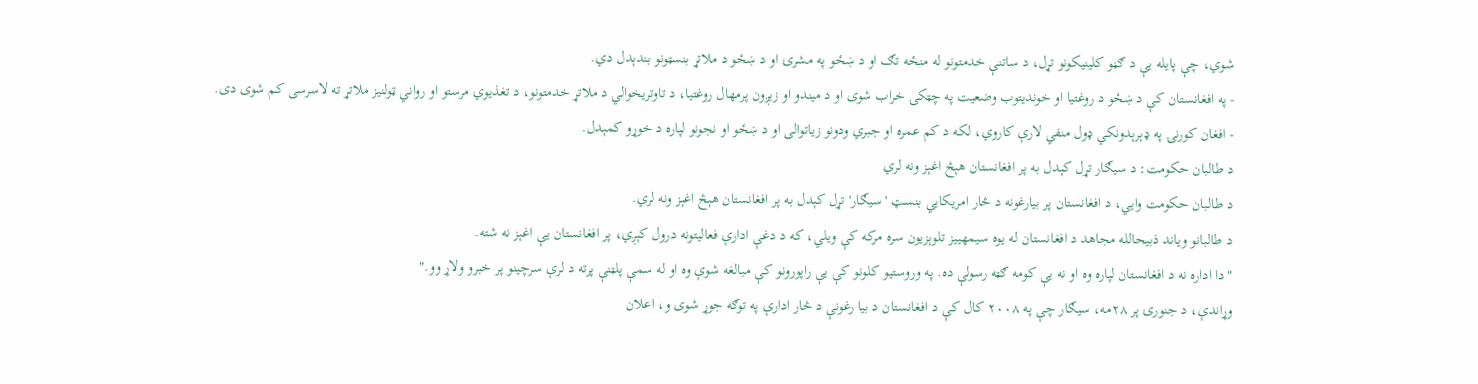شوي، چې پایله یې د ګڼو کلینیکونو تړل، د ساتنې خدمتونو له منځه تګ او د ښځو په مشرۍ او د ښځو د ملاتړ بنسټونو بندېدل دي.
- په افغانستان کې د ښځو د روغتیا او خوندیتوب وضعیت په چټکۍ خراب شوی او د میندو او زیږون پرمهال روغتیا، د تاوتریخوالي د ملاتړ خدمتونو، د تغذیوي مرستو او رواني ټولنیز ملاتړ ته لاسرسی کم شوی دی.
- افغان کورنۍ په ډېرېدونکي ډول منفي لارې کاروي، لکه د کم عمره او جبري ودونو زیاتوالی او د ښځو او نجونو لپاره د خوړو کمېدل.
د طالبان حکومت: د سیګار تړل کېدل به پر افغانستان هېڅ اغېز ونه لري
د طالبان حکومت وایي، د افغانستان پر بیارغونه د څار امریکايي بنسټ 'سیګار' تړل کېدل به پر افغانستان هېڅ اغېز ونه لري.
د طالبانو ویاند ذبیحالله مجاهد د افغانستان له یوه سیمهییز تلوېزیون سره مرکه کې ویلي، که د دغې ادارې فعالیتونه درول کېږي، پر افغانستان یې اغېز نه شته.
"دا اداره نه د افغانستان لپاره وه او نه یې کومه ګټه رسولې ده. په وروستیو کلونو کې یې راپورونو کې مبالغه شوې وه او له سمې پلټنې پرته د لرې سرچینو پر خبرو ولاړ وو."
وړاندې، د جنورۍ پر ۲۸مه، سیګار چې په ۲۰۰۸ کال کې د افغانستان د بیا رغونې د څار ادارې په توګه جوړ شوی و، اعلان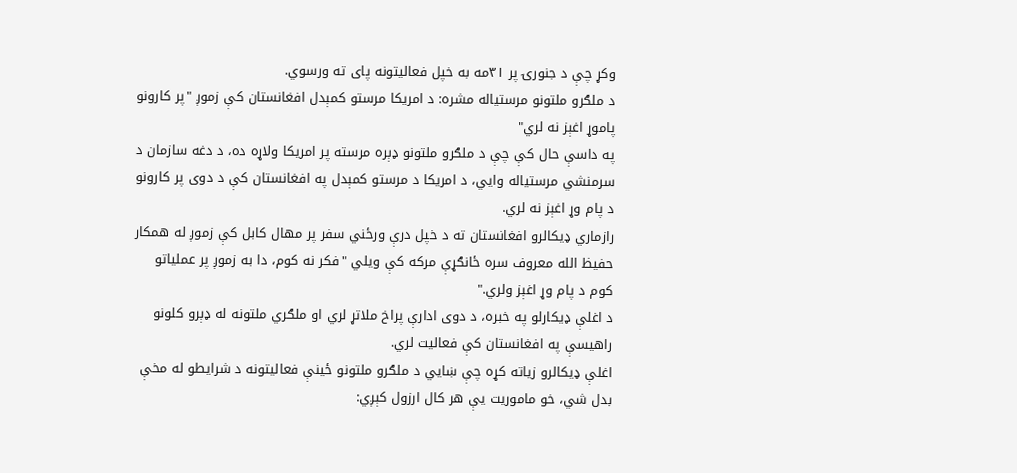وکړ چې د جنورۍ پر ۳۱مه به خپل فعالیتونه پای ته ورسوي.
د ملګرو ملتونو مرستیاله مشره: د امریکا مرستو کمېدل افغانستان کې زموږ "پر کارونو پاموړ اغېز نه لري"
په داسې حال کې چې د ملګرو ملتونو ډېره مرسته پر امریکا ولاړه ده، د دغه سازمان د سرمنشي مرستیاله وايي، د امریکا د مرستو کمېدل په افغانستان کې د دوی پر کارونو د پام وړ اغېز نه لري.
رازماري ډیکالرو افغانستان ته د خپل درې ورځني سفر پر مهال کابل کې زموږ له همکار حفیظ الله معروف سره ځانګړې مرکه کې ویلي "فکر نه کوم، دا به زموږ پر عملیاتو کوم د پام وړ اغېز ولري."
د اغلې ډیکارلو په خبره، د دوی ادارې پراخ ملاتړ لري او ملګري ملتونه له ډېرو کلونو راهیسې په افغانستان کې فعالیت لري.
اغلې ډیکالرو زیاته کړه چې ښايي د ملګرو ملتونو ځینې فعالیتونه د شرایطو له مخې بدل شي، خو ماموریت یې هر کال ارزول کېږي: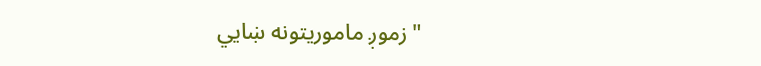"زموږ ماموریتونه ښايي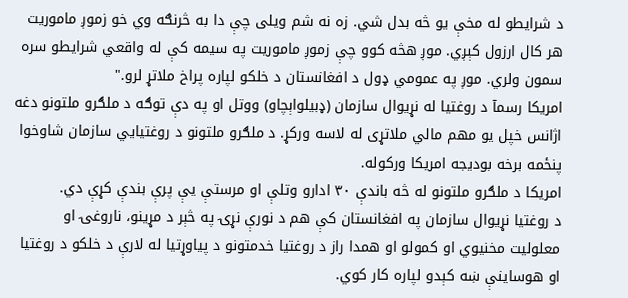د شرایطو له مخې یو څه بدل شي. زه نه شم ویلی چې دا به څرنګه وي خو زموږ ماموریت هر کال ارزول کېږي. موږ هڅه کوو چې زموږ ماموریت په سیمه کې له واقعي شرایطو سره سمون ولري. موږ په عمومي ډول د افغانستان د خلکو لپاره پراخ ملاتړ لرو."
امریکا رسمآ د روغتیا له نړیوال سازمان (ډبیلواېچاو) ووتل او په دې توګه د ملګرو ملتونو دغه اژانس خپل یو مهم مالي ملاتړی له لاسه ورکړ. د ملګرو ملتونو د روغتیایي سازمان شاوخوا پنځمه برخه بودیجه امریکا ورکوله.
امریکا د ملګرو ملتونو له څه باندې ۳۰ ادارو وتلې او مرستې یې پرې بندې کړې دي.
د روغتیا نړیوال سازمان په افغانستان کې هم د نورې نړۍ په څېر د مړینو، ناروغۍ او معلولیت مخنیوي او کمولو او همدا راز د روغتیا خدمتونو د پیاوړتیا له لارې د خلکو د روغتیا او هوساینې ښه کېدو لپاره کار کوي.